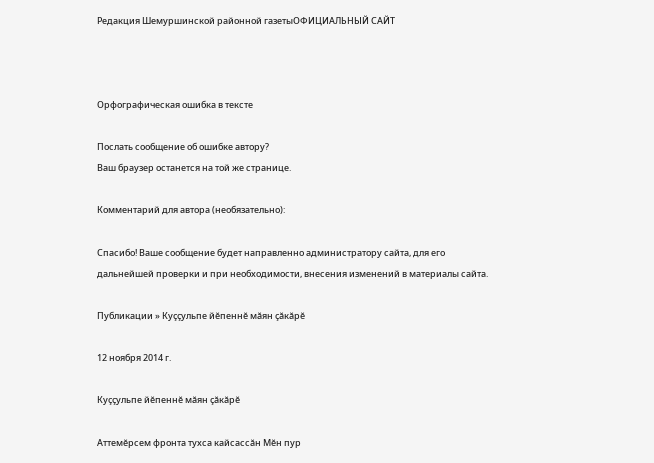Редакция Шемуршинской районной газетыОФИЦИАЛЬНЫЙ САЙТ



Орфографическая ошибка в тексте

Послать сообщение об ошибке автору?
Ваш браузер останется на той же странице.

Комментарий для автора (необязательно):

Спасибо! Ваше сообщение будет направленно администратору сайта, для его дальнейшей проверки и при необходимости, внесения изменений в материалы сайта.

Публикации » Куççульпе йĕпеннĕ мăян çăкăрĕ

12 ноября 2014 г.

Куççульпе йĕпеннĕ мăян çăкăрĕ

Аттемĕрсем фронта тухса кайсассăн Мĕн пур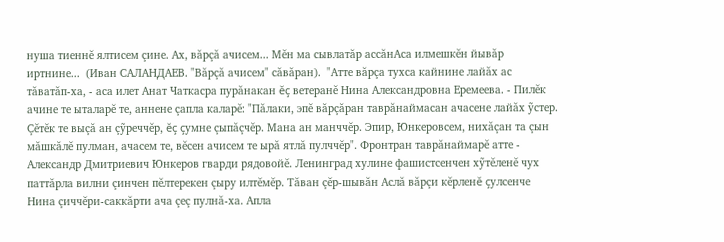нуша тиеннĕ ялтисем çине. Ах, вăрçă ачисем... Мĕн ма сывлатăр ассăнАса илмешкĕн йывăр иртнине...  (Иван САЛАНДАЕВ. "Вăрçă ачисем" сăвăран).  "Атте вăрçа тухса кайнине лайăх ас тăватăп-ха, - аса илет Анат Чаткасра пурăнакан ĕç ветеранĕ Нина Александровна Еремеева. - Пилĕк ачине те ыталарĕ те, аннене çапла каларĕ: "Пăлаки, эпĕ вăрçăран таврăнаймасан ачасене лайăх ỹстер. Çĕтĕк те выçă ан çỹреччĕр, ĕç çумне çыпăçчĕр. Мана ан манччĕр. Эпир, Юнкеровсем, нихăçан та çын мăшкăлĕ пулман, ачасем те, вĕсен ачисем те ырă ятлă пулччĕр". Фронтран таврăнаймарĕ атте - Александр Дмитриевич Юнкеров гварди рядовойĕ. Ленинград хулине фашистсенчен хỹтĕленĕ чух паттăрла вилни çинчен пĕлтерекен çыру илтĕмĕр. Тăван çĕр-шывăн Аслă вăрçи кĕрленĕ çулсенче Нина çиччĕри-саккăрти ача çеç пулнă-ха. Апла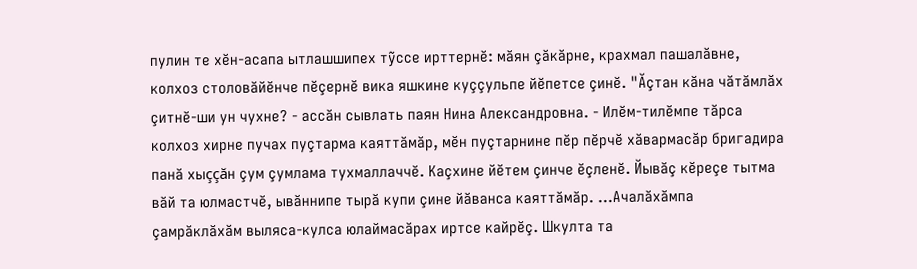пулин те хĕн-асапа ытлашшипех тỹссе ирттернĕ: мăян çăкăрне, крахмал пашалăвне, колхоз столовăйĕнче пĕçернĕ вика яшкине куççульпе йĕпетсе çинĕ. "Ăçтан кăна чăтăмлăх çитнĕ-ши ун чухне? - ассăн сывлать паян Нина Александровна. - Илĕм-тилĕмпе тăрса колхоз хирне пучах пуçтарма каяттăмăр, мĕн пуçтарнине пĕр пĕрчĕ хăвармасăр бригадира панă хыççăн çум çумлама тухмаллаччĕ. Каçхине йĕтем çинче ĕçленĕ. Йывăç кĕреçе тытма вăй та юлмастчĕ, ывăннипе тырă купи çине йăванса каяттăмăр. ...Ачалăхăмпа çамрăклăхăм выляса-кулса юлаймасăрах иртсе кайрĕç. Шкулта та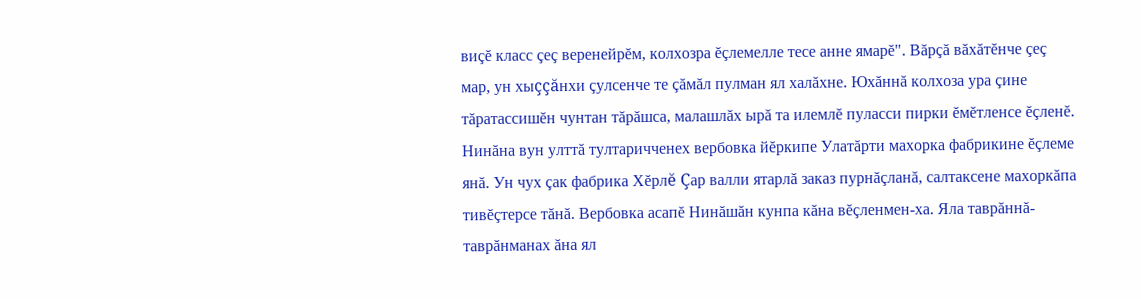виçĕ класс çеç веренейрĕм, колхозра ĕçлемелле тесе анне ямарĕ". Вăрçă вăхăтĕнче çеç мар, ун хыççăнхи çулсенче те çăмăл пулман ял халăхне. Юхăннă колхоза ура çине тăратассишĕн чунтан тăрăшса, малашлăх ырă та илемлĕ пуласси пирки ĕмĕтленсе ĕçленĕ. Нинăна вун улттă тултаричченех вербовка йĕркипе Улатăрти махорка фабрикине ĕçлеме янă. Ун чух çак фабрика Хĕрлĕ Çар валли ятарлă заказ пурнăçланă, салтаксене махоркăпа тивĕçтерсе тăнă. Вербовка асапĕ Нинăшăн кунпа кăна вĕçленмен-ха. Яла таврăннă-таврăнманах ăна ял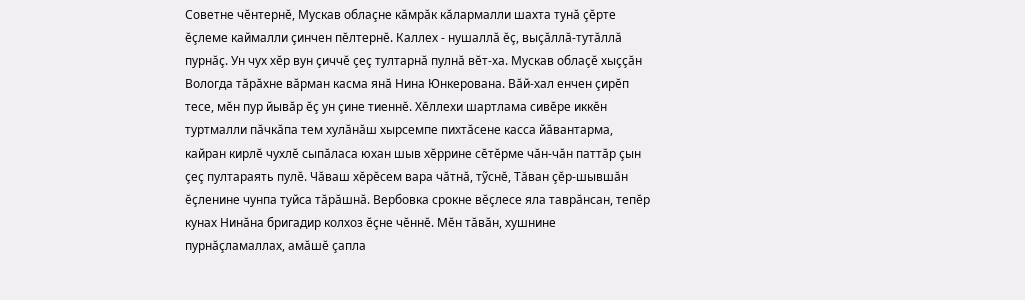Советне чĕнтернĕ, Мускав облаçне кăмрăк кăлармалли шахта тунă çĕрте ĕçлеме каймалли çинчен пĕлтернĕ. Каллех - нушаллă ĕç, выçăллă-тутăллă пурнăç. Ун чух хĕр вун çиччĕ çеç тултарнă пулнă вĕт-ха. Мускав облаçĕ хыççăн Вологда тăрăхне вăрман касма янă Нина Юнкерована. Вăй-хал енчен çирĕп тесе, мĕн пур йывăр ĕç ун çине тиеннĕ. Хĕллехи шартлама сивĕре иккĕн туртмалли пăчкăпа тем хулăнăш хырсемпе пихтăсене касса йăвантарма, кайран кирлĕ чухлĕ сыпăласа юхан шыв хĕррине сĕтĕрме чăн-чăн паттăр çын çеç пултараять пулĕ. Чăваш хĕрĕсем вара чăтнă, тỹснĕ, Тăван çĕр-шывшăн ĕçленине чунпа туйса тăрăшнă. Вербовка срокне вĕçлесе яла таврăнсан, тепĕр кунах Нинăна бригадир колхоз ĕçне чĕннĕ. Мĕн тăвăн, хушнине пурнăçламаллах, амăшĕ çапла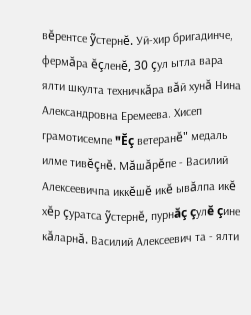вĕрентсе ỹстернĕ. Уй-хир бригадинче, фермăра ĕçленĕ, 30 çул ытла вара ялти шкулта техничкăра вăй хунă Нина Александровна Еремеева. Хисеп грамотисемпе "Ĕç ветеранĕ" медаль илме тивĕçнĕ. Мăшăрĕпе - Василий Алексеевичпа иккĕшĕ икĕ ывăлпа икĕ хĕр çуратса ỹстернĕ, пурнăç çулĕ çине кăларнă. Василий Алексеевич та - ялти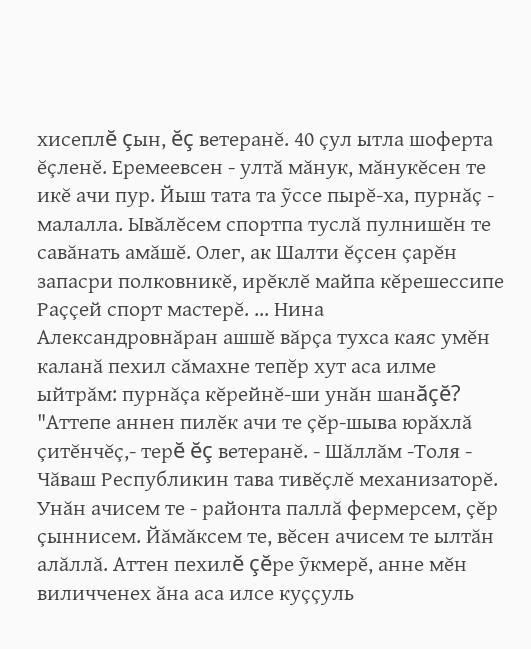хисеплĕ çын, ĕç ветеранĕ. 40 çул ытла шоферта ĕçленĕ. Еремеевсен - ултă мăнук, мăнукĕсен те икĕ ачи пур. Йыш тата та ỹссе пырĕ-ха, пурнăç - малалла. Ывăлĕсем спортпа туслă пулнишĕн те савăнать амăшĕ. Олег, ак Шалти ĕçсен çарĕн запасри полковникĕ, ирĕклĕ майпа кĕрешессипе Раççей спорт мастерĕ. ... Нина Александровнăран ашшĕ вăрçа тухса каяс умĕн каланă пехил сăмахне тепĕр хут аса илме ыйтрăм: пурнăçа кĕрейнĕ-ши унăн шанăçĕ? "Аттепе аннен пилĕк ачи те çĕр-шыва юрăхлă çитĕнчĕç,- терĕ ĕç ветеранĕ. - Шăллăм -Толя - Чăваш Республикин тава тивĕçлĕ механизаторĕ. Унăн ачисем те - районта паллă фермерсем, çĕр çыннисем. Йăмăксем те, вĕсен ачисем те ылтăн алăллă. Аттен пехилĕ çĕре ỹкмерĕ, анне мĕн виличченех ăна аса илсе куççуль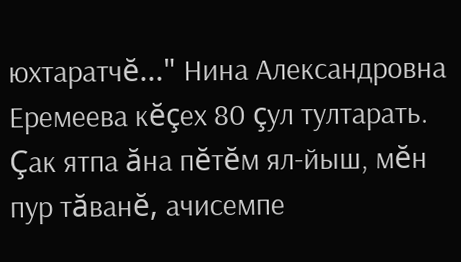юхтаратчĕ..." Нина Александровна Еремеева кĕçех 80 çул тултарать. Çак ятпа ăна пĕтĕм ял-йыш, мĕн пур тăванĕ, ачисемпе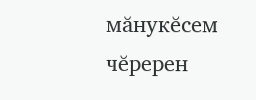мăнукĕсем чĕререн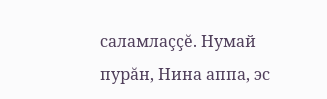саламлаççĕ. Нумай пурăн, Нина аппа, эс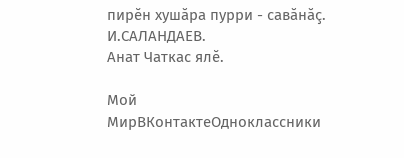пирĕн хушăра пурри - савăнăç.                                                                                                       И.САЛАНДАЕВ.                                                                                                                                                                           Анат Чаткас ялĕ.

Мой МирВКонтактеОдноклассники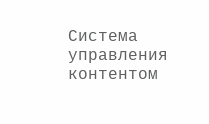Система управления контентом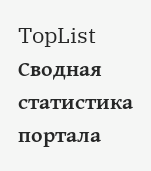TopList Сводная статистика портала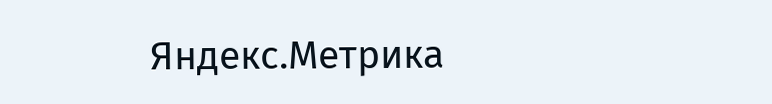Яндекс.Метрика